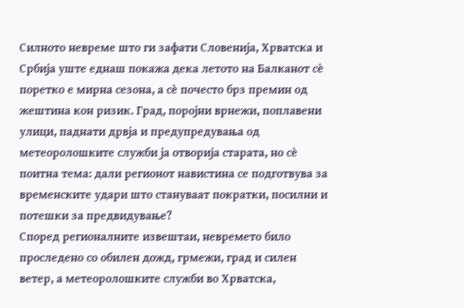Силното невреме што ги зафати Словенија, Хрватска и Србија уште еднаш покажа дека летото на Балканот сè поретко е мирна сезона, а сè почесто брз премин од жештина кон ризик. Град, поројни врнежи, поплавени улици, паднати дрвја и предупредувања од метеоролошките служби ја отворија старата, но сè поитна тема: дали регионот навистина се подготвува за временските удари што стануваат пократки, посилни и потешки за предвидување?
Според регионалните извештаи, невремето било проследено со обилен дожд, грмежи, град и силен ветер, а метеоролошките служби во Хрватска,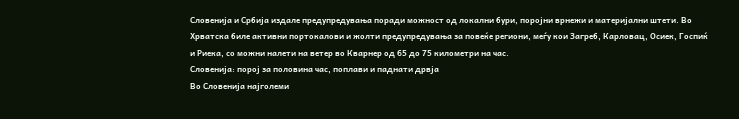Словенија и Србија издале предупредувања поради можност од локални бури, поројни врнежи и материјални штети. Во Хрватска биле активни портокалови и жолти предупредувања за повеќе региони, меѓу кои Загреб, Карловац, Осиек, Госпиќ и Риека, со можни налети на ветер во Кварнер од 65 до 75 километри на час.
Словенија: порој за половина час, поплави и паднати дрвја
Во Словенија најголеми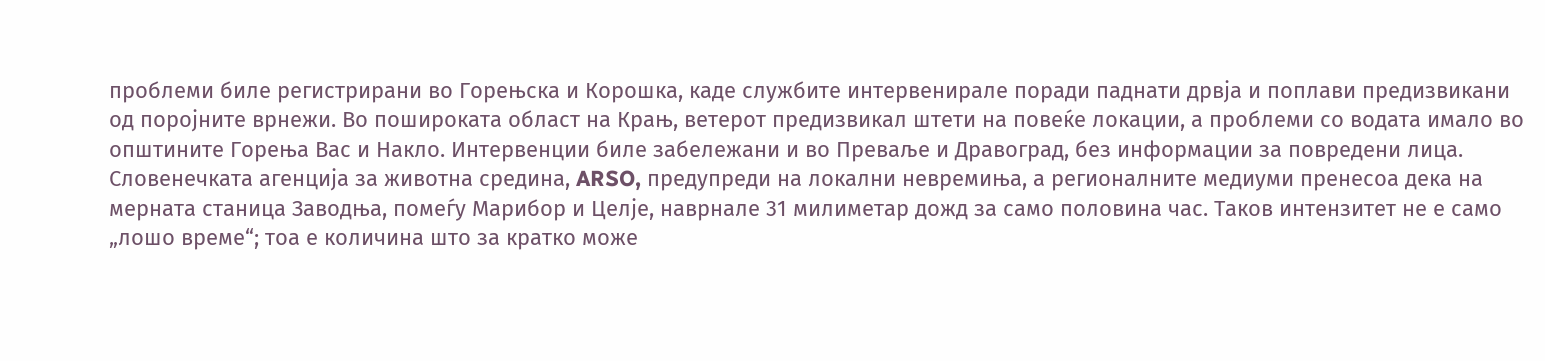проблеми биле регистрирани во Горењска и Корошка, каде службите интервенирале поради паднати дрвја и поплави предизвикани од поројните врнежи. Во пошироката област на Крањ, ветерот предизвикал штети на повеќе локации, а проблеми со водата имало во општините Горења Вас и Накло. Интервенции биле забележани и во Преваље и Дравоград, без информации за повредени лица.
Словенечката агенција за животна средина, ARSO, предупреди на локални невремиња, а регионалните медиуми пренесоа дека на мерната станица Заводња, помеѓу Марибор и Целје, наврнале 31 милиметар дожд за само половина час. Таков интензитет не е само „лошо време“; тоа е количина што за кратко може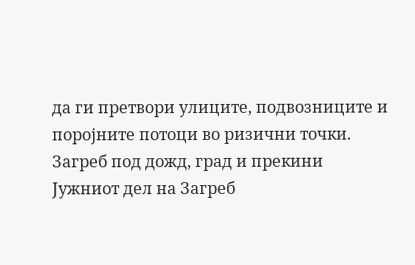да ги претвори улиците, подвозниците и поројните потоци во ризични точки.
Загреб под дожд, град и прекини
Јужниот дел на Загреб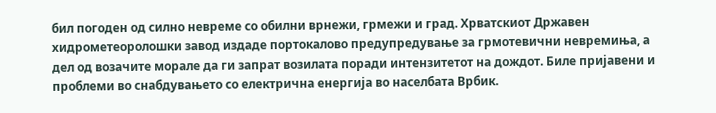бил погоден од силно невреме со обилни врнежи, грмежи и град. Хрватскиот Државен хидрометеоролошки завод издаде портокалово предупредување за грмотевични невремиња, а дел од возачите морале да ги запрат возилата поради интензитетот на дождот. Биле пријавени и проблеми во снабдувањето со електрична енергија во населбата Врбик.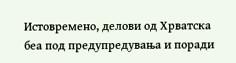Истовремено, делови од Хрватска беа под предупредувања и поради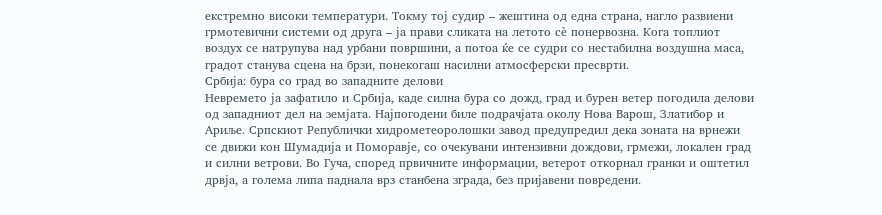екстремно високи температури. Токму тој судир – жештина од една страна, нагло развиени грмотевични системи од друга – ја прави сликата на летото сè понервозна. Кога топлиот воздух се натрупува над урбани површини, а потоа ќе се судри со нестабилна воздушна маса, градот станува сцена на брзи, понекогаш насилни атмосферски пресврти.
Србија: бура со град во западните делови
Невремето ја зафатило и Србија, каде силна бура со дожд, град и бурен ветер погодила делови од западниот дел на земјата. Најпогодени биле подрачјата околу Нова Варош, Златибор и Ариље. Српскиот Републички хидрометеоролошки завод предупредил дека зоната на врнежи се движи кон Шумадија и Поморавје, со очекувани интензивни дождови, грмежи, локален град и силни ветрови. Во Гуча, според првичните информации, ветерот откорнал гранки и оштетил дрвја, а голема липа паднала врз станбена зграда, без пријавени повредени.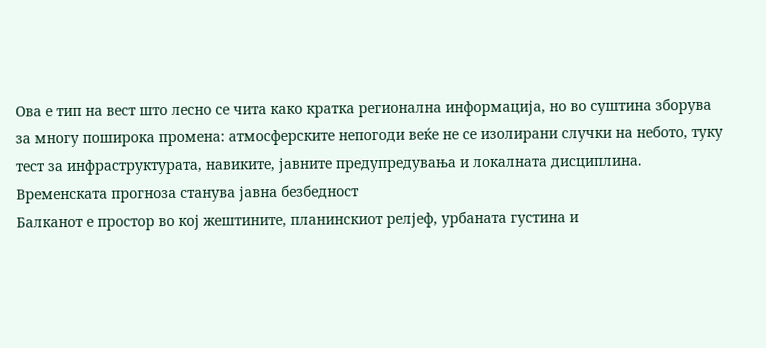Ова е тип на вест што лесно се чита како кратка регионална информација, но во суштина зборува за многу поширока промена: атмосферските непогоди веќе не се изолирани случки на небото, туку тест за инфраструктурата, навиките, јавните предупредувања и локалната дисциплина.
Временската прогноза станува јавна безбедност
Балканот е простор во кој жештините, планинскиот релјеф, урбаната густина и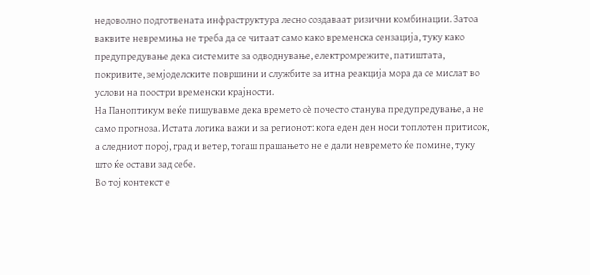недоволно подготвената инфраструктура лесно создаваат ризични комбинации. Затоа ваквите невремиња не треба да се читаат само како временска сензација, туку како предупредување дека системите за одводнување, електромрежите, патиштата, покривите, земјоделските површини и службите за итна реакција мора да се мислат во услови на поостри временски крајности.
На Паноптикум веќе пишувавме дека времето сè почесто станува предупредување, а не само прогноза. Истата логика важи и за регионот: кога еден ден носи топлотен притисок, а следниот порој, град и ветер, тогаш прашањето не е дали невремето ќе помине, туку што ќе остави зад себе.
Во тој контекст е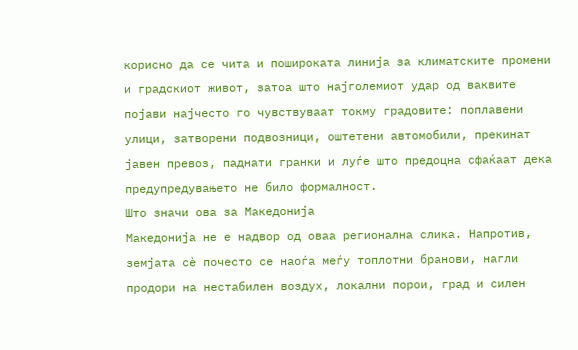корисно да се чита и пошироката линија за климатските промени и градскиот живот, затоа што најголемиот удар од ваквите појави најчесто го чувствуваат токму градовите: поплавени улици, затворени подвозници, оштетени автомобили, прекинат јавен превоз, паднати гранки и луѓе што предоцна сфаќаат дека предупредувањето не било формалност.
Што значи ова за Македонија
Македонија не е надвор од оваа регионална слика. Напротив, земјата сè почесто се наоѓа меѓу топлотни бранови, нагли продори на нестабилен воздух, локални порои, град и силен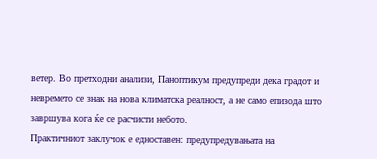ветер. Во претходни анализи, Паноптикум предупреди дека градот и невремето се знак на нова климатска реалност, а не само епизода што завршува кога ќе се расчисти небото.
Практичниот заклучок е едноставен: предупредувањата на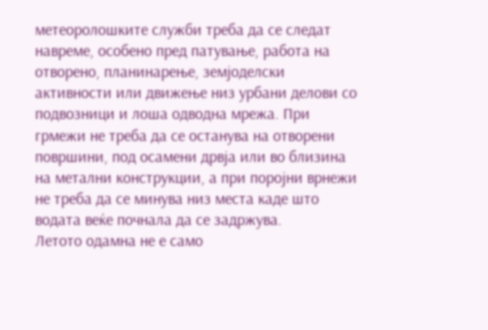метеоролошките служби треба да се следат навреме, особено пред патување, работа на отворено, планинарење, земјоделски активности или движење низ урбани делови со подвозници и лоша одводна мрежа. При грмежи не треба да се останува на отворени површини, под осамени дрвја или во близина на метални конструкции, а при поројни врнежи не треба да се минува низ места каде што водата веќе почнала да се задржува.
Летото одамна не е само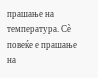прашање на температура. Сè повеќе е прашање на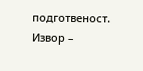подготвеност.
Извор –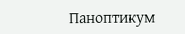Паноптикум